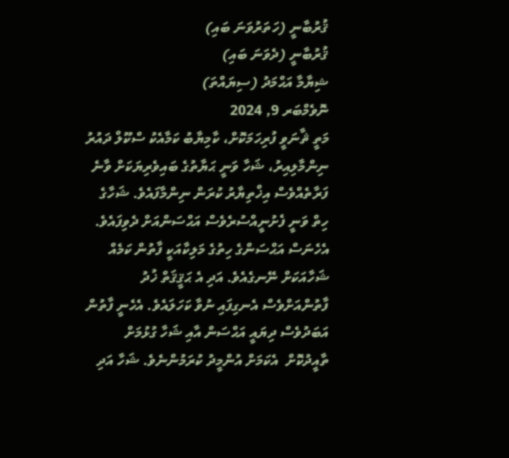ޤުރުބާނީ (ހަތަރުވަނަ ބައި)
ޤުރުބާނީ (ދެވަނަ ބައި)
ޝިޔާމާ އަޙްމަދު (ސިޔައްތަ)
ނޮވެމްބަރ 9, 2024
މަތީ ޘާނަވީ ފުރިހަމަކޮށް، ކާމިޔާބު ކަމާއެކު ސްކޫލް ދައުރު ނިންމާލިއިރު، ޝަހާ ވަނީ ޙަޔާތުގެ ބައިވެރިޔަކަށް ވާނެ ފަރާތެއްވެސް އިޚްތިޔާރު ކުރަން ނިންމާފައެވެ. ޝަހާގެ ހިތް ވަނީ ފެށުނީއްސުރެވެސް އަޙްސަންއަށް ދެވިފައެވެ. އެހެނަސް އަޙްސަންގެ ހިތުގެ މަލިކާއަކީ ފާތުން ކަމެއް ޝަހާއަކަށް ނޭނގެއެވެ. އަދި އެ ޙަޤީޤަތް ޚުދު ފާތުންއަށްވެސް އެނގިފައި ނުވާ ކަހަލައެވެ. އެހެނީ ފާތުން އަބަދުވެސް ދިޔައީ އަޙްސަން އާއި ޝަހާ ގުޅުމަށް ތާއީދުކޮށް  އެކަމަށް އުންމީދު ކުރަމުންނެވެ. ޝަހާ އަދި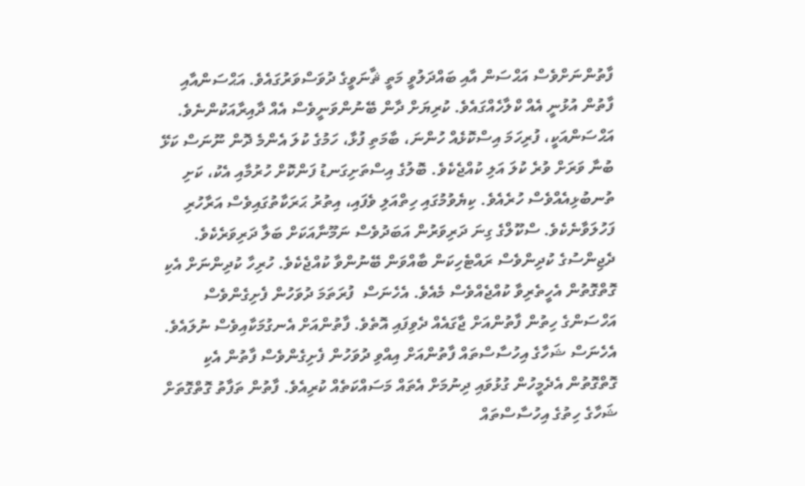ފާތުންނަށްވެސް އަޙްސަން އާއި ބައްދަލުވީ މަތީ ޘާނަވީގެ ދުވަސްވަރުގައެވެ. އަޙްސަންއާއި ފާތުން އުޅުނީ އެއް ކްލާހެއްގައެވެ. ކުރިޔަށް ދާން ބޭނުންވަނީވެސް އެއް ދާއިރާއަކުންނެވެ. އަޙްސަންއަކީ، ފުރިހަމަ އިސްކޮޅެއް ހުންނަ، ބާމަތި ފުޅާ، ހަމުގެ ކުލަ އެންމެ ދޮން ނޫނަސް ކަޅޭ ބުނާ ވަރަށް ވުރެ ކުލަ އަލި ކުއްޖެކެވެ. ބޮލުގެ އިސްތަށިގަނޑު ފަންކޮށް ހުރުމާއި އެކު، ކަށި ތުނބުޅިއެއްވެސް ހުރެއެވެ. ކިޔެވުމުގައި ހިތްއަލި ވެފައި، އިތުރު ޙަރަކާތުގައިވެސް އަރާހުރި ފަހުލަވާނެކެވެ. ސްކޫލްގެ ގިނަ ދަރިވަރުން އަބަދުވެސް ނަމޫނާއަކަށް ބަލާ ދަރިވަރެކެވެ. ދެޖިންސުގެ ކުދިންވެސް ރައްޓެހިކަން ބާއްވަން ބޭނުންވާ ކުއްޖެކެވެ. ހުރިހާ ކުދިންނަށް އެކި ގޮތްގޮތުން އެހީތެރިވާ ކުއްޖެއްވެސް މެއެވެ. އެހެނަސް  ފުރަތަމަ ދުވަހުން ފެށިގެންވެސް އަހްސަންގެ ހިތުން ފާތުންއަށް ޖާގައެއް ދެވިފައި އޮތެވެ. ފާތުންއަށް އެނގުމަކާއިވެސް ނުލައެވެ. އެހެނަސް ޝަހާގެ އިހުސާސްތައް ފާތުންއަށް އިއްވި ދުވަހުން ފެށިގެންވެސް ފާތުން އެކި ގޮތްގޮތުން އެދެމީހުން ގުޅުވައި ދިނުމަށް އެތައް މަސައްކަތެއް ކުރިއެވެ. ފާތުން ތަފާތު ގޮތްގޮތަށް ޝަހާގެ ހިތުގެ އިހުސާސްތައް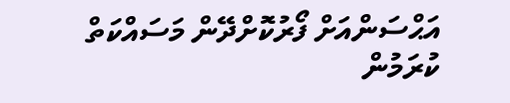އަޙްސަންއަށް ފޯރުކޮށްދޭން މަސައްކަތް ކުރަމުން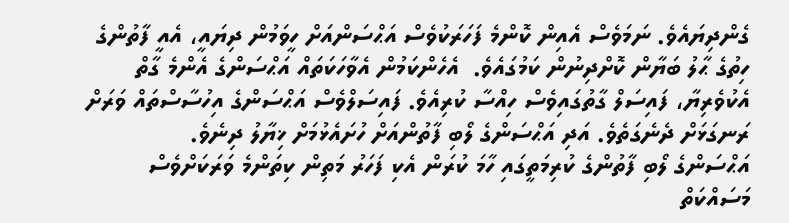ގެންދިޔައެވެ. ނަމަވެސް އެއިން ކޮންމެ ފަހަރަކުވެސް އަޙްސަންއަށް ހީވަމުން ދިޔައީ، އެއީ ފާތުންގެ ހިތުގެ ޙާލު ބަޔާން ކޮށްދިނުން ކަމުގައެވެ.  އެހެންކަމުން އެވާހަކަތައް އަޙްސަންގެ އެންމެ ގާތް އެކުވެރިޔާ، ފައިސަލް ގާތުގައިވެސް ހިއްސާ ކުރިއެވެ. ފައިސަލްވެސް އަޙްސަންގެ އިހުސާސްތައް ވަރަށް ރަނގަޅަށް ދެނެގަތެވެ. އަދި އަޙްސަންގެ ލޯބި ފާތުންއަށް ހުށައެޅުމަށް ޚިޔާލު ދިނެވެ.
އަޙްސަންގެ ލޯބި ފާތުންގެ ކުރިމަތީގައި ހާމަ ކުރަން އެކި ފަހަރު މަތިން ކިތަންމެ ވަރަކަށްވެސް މަސައްކަތް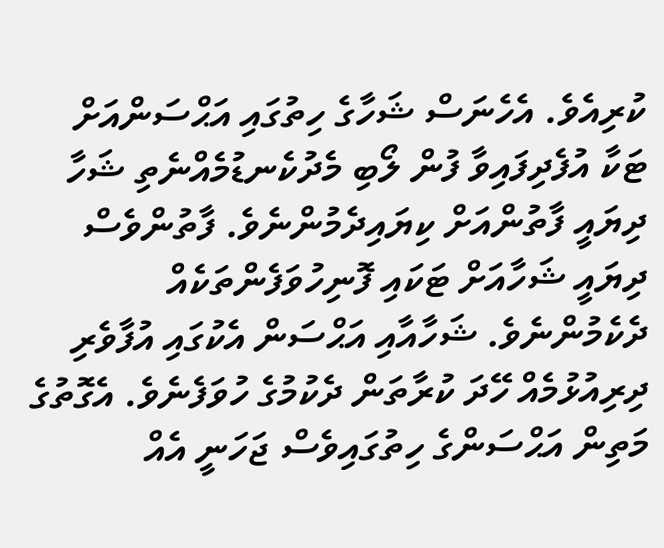ކުރިއެވެ. އެހެނަސް ޝަހާގެ ހިތުގައި އަޙްސަންއަށް ޓަކާ އުފެދިފައިވާ ފުން ލޯބި މެދުކެނޑުމެއްނެތި ޝަހާ ދިޔައީ ފާތުންއަށް ކިޔައިދެމުންނެވެ. ފާތުންވެސް ދިޔައީ ޝަހާއަށް ޓަކައި ފޮނިހުވަފެންތަކެއް ދެކެމުންނެވެ. ޝަހާއާއި އަޙްސަން އެކުގައި އުފާވެރި ދިރިއުޅުމެއް ހޭދަ ކުރާތަން ދެކުމުގެ ހުވަފެނެވެ. އެގޮތުގެ މަތިން އަޙްސަންގެ ހިތުގައިވެސް ޖަހަނީ އެއް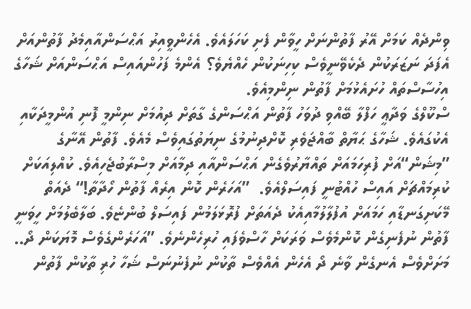ވިންދެއް ކަމަށް އޭރު ފާތުންނަށް ހީވާން ފެށި ކަހަލައެވެ. އެހެންވީއިރު އަޙްސަންއާއިމެދު ފާތުންއަށް އެފަދަ ނަޒަރަކުން ދެކެވޭނީވެސް ކިހިނަކުން ހެއްޔެވެ؟ އެންމެ ފަހުންއައިސް އަޙްސަންއަށް ޝަހާގެ އިހުސާސްތައް ހުށައެޅުމަށް ފާތުން ނިންމިއެވެ.
ސްކޫލްގެ ވަދާޢީ ހަފްލާ ބޭއްވި ދުވަހު ފާތުން އަޙްސަންގެ ގާތަށް ދިއުމަށް ނިންމީ ފޮނި އުންމީދަކާއި އެކުގައެވެ. ޝަހާގެ ޙަޔާތް ބާއްޖަވެރި ކޮށްދިނުމުގެ ނިޔަތުގައިވެސް މެއެވެ. ފާތުން އޭނާގެ ”މިޝަން“އަށް ފުރިހަމައަށް ތައްޔާރުވެގެން އަޙްސަންއާއި ދިމާއަށް މިސްރާބުޖެހިއެވެ. ކުއްލިއަކަށް ކުރިމައްޗަށް އައިސް ހުއްޓުނީ ފައިސަލްއެވެ.  ”އަހަރެން ކޮން އިރެއް ފާތުން ހޯދާތާ!“ ދެއަތް މޭކަށިގަނޑާއި ހަމައަށް އުފުލާލުމާއިއެކު ދެއަތަށް ފުރޮޅަލަމުން ފައިސަލް ބުންޏެވެ. ބަލާބެލުމަށް ހީވަނީ ފާތުން ނުފެނިގެން ކޮންމެވެސް ވަރަކަށް ހާސްވެފައި ހުރިހެންނެވެ. ”އަހަރެންގެވެސް މޮޔަކަން ދޯ.. މަށަށްވެސް އެނގެން ވާނެ ދޯ އެހެން އެއްވެސް ތާކުން ނުފެނުނަސް ޝަހާ ހުރި ތާކުން ފާތުން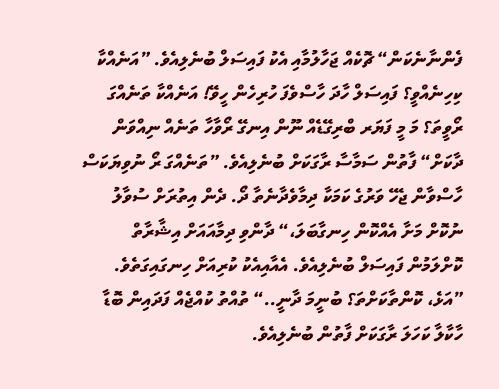ފެންނާނެކަން“ ޗޮކެއް ޖަހާލުމާއި އެކު ފައިސަލް ބުނެލިއެވެ. ”އަނެއްކާ ކިހިނެއްވީ؟ ފައިސަލް ހާދަ ހާސްވެފަ ހުރިހެން ހީވޭ! އަނެއްކާ ތަނެއްގަ ރޯވީތަ؟ މަ މީ ފަޔަރ ބްރިގޭޑެއް ނޫން އިނގޭ ރޯވާހާ ތަނެއް ނިއްވަން ދާކަށް“ ފާތުން ސަމާސާ ރާގަކަށް ބުނެލިއެވެ. ”ތަނެއްގަ ރޯ ނުވިޔަކަސް ހާސްވާން ޖެހޭ ވަރުގެ ކަމަކާ ދިމާވެދާނެތާ ދޯ. ދެން އިތުރަށް ސުވާލު ނުކޮށް މަށާ އެއްކޮން ހިނގާބަލަ،“ ދާންވި ދިމާއައަށް އިޝާރާތް ކޮށްލަމުން ފައިސަލް ބުނެލިއެވެ. އެއާއިއެކު ކުރިއަށް ހިނގައިގަތެވެ. ”އަޅެ، ކޮންތާކަށްތަ؟ ބުނީމަ ދާނީ..“ ތުއްތު ކުއްޖެއް ފަދައިން ބޮޑާ ހާކާލާ ކަހަލަ ރާގަކަށް ފާތުން ބުނެލިއެވެ.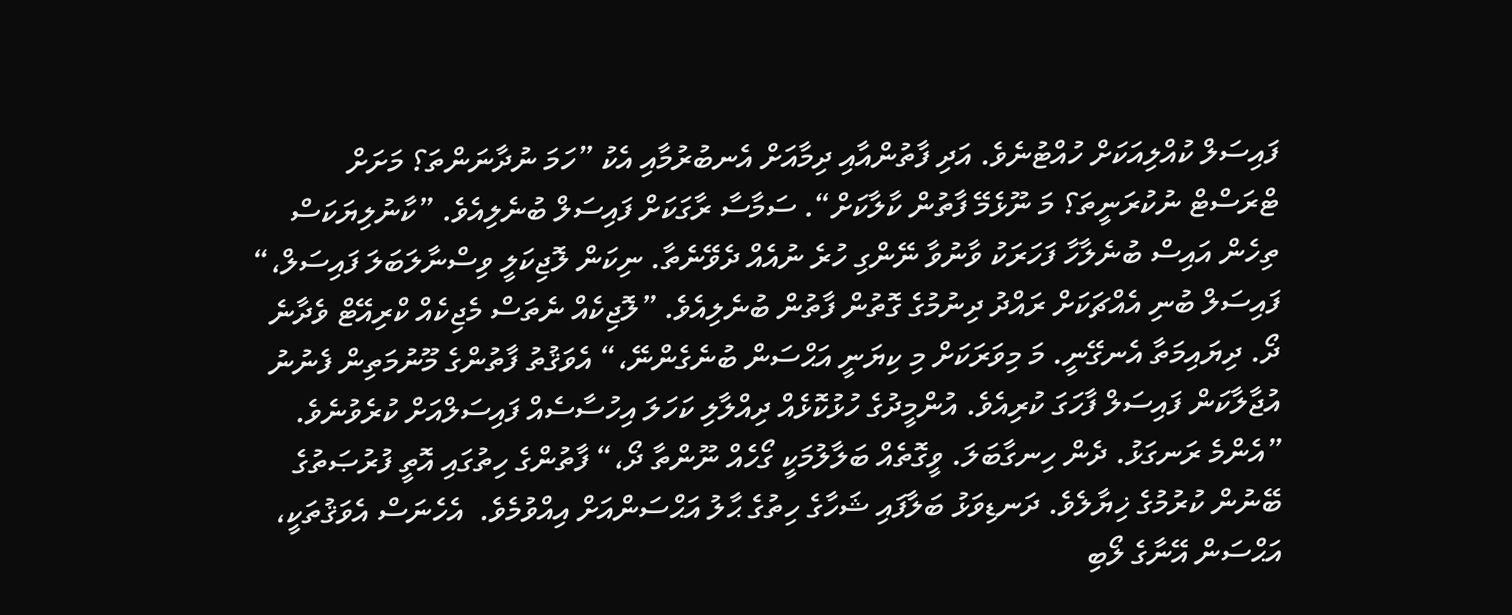ފައިސަލް ކުއްލިއަކަށް ހުއްޓުނެވެ. އަދި ފާތުންއާއި ދިމާއަށް އެނބުރުމާއި އެކު ”ހަމަ ނުދާނަންތަ؟ މަށަށް ޓްރަސްޓް ނުކުރަނީތަ؟ މަ ނޫޅެމޭ ފާތުން ކާލާކަށް“. ސަމާސާ ރާގަކަށް ފައިސަލް ބުނެލިއެވެ. ”ކާނުލިޔަކަސް ތިހެން އައިސް ބުނެލާހާ ފަހަރަކު ވާނުވާ ނޭންގި ހުރެ ނުއެއް ދެވޭނެތާ. ނިކަން ލޮޖިކަލީ ވިސްނާލަބަލަ ފައިސަލް،“ ފައިސަލް ބުނި އެއްޗަކަށް ރައްދު ދިނުމުގެ ގޮތުން ފާތުން ބުނެލިއެވެ. ”ލޮޖިކެއް ނެތަސް މެޖިކެއް ކްރިއޭޓް ވެދާނެ ދޯ. ދިޔައިމަތާ އެނގޭނީ. މަ މިވަރަކަށް މި ކިޔަނީ އަޙްސަން ބުނެގެންނޭ،“ އެވަޤުތު ފާތުންގެ މޫނުމަތިން ފެނުނު އުޖާލާކަން ފައިސަލް ފާހަގަ ކުރިއެވެ. އުންމީދުގެ ހުޅުކޮޅެއް ދިއްލާލި ކަހަލަ އިހުސާސެއް ފައިސަލްއަށް ކުރެވުނެވެ. ”އެންމެ ރަނގަޅު. ދެން ހިނގާބަލަ. ވީގޮތެއް ބަލާލުމަކީ ގޯހެއް ނޫންތާ ދޯ،“ ފާތުންގެ ހިތުގައި އޮތީ ފުރުޞަތުގެ ބޭނުން ކުރުމުގެ ޚިޔާލެވެ. ދަނޑިވަޅު ބަލާފައި ޝަހާގެ ހިތުގެ ޙާލު އަޙްސަންއަށް އިއްވުމެވެ.  އެހެނަސް އެވަޤުތަކީ، އަޙްސަން އޭނާގެ ލޯބި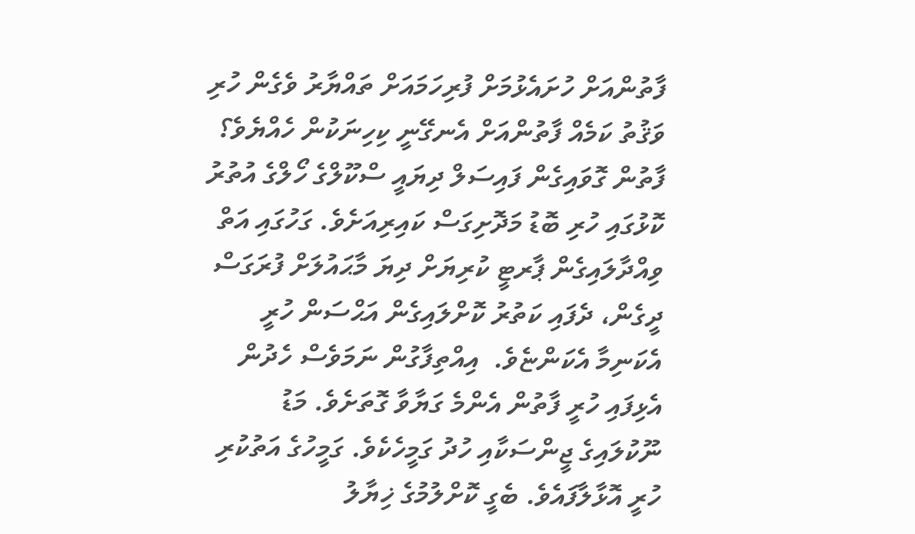ފާތުންއަށް ހުށައެޅުމަށް ފުރިހަމައަށް ތައްޔާރު ވެގެން ހުރި ވަޤުތު ކަމެއް ފާތުންއަށް އެނގޭނީ ކިހިނަކުން ހެއްޔެވެ؟
ފާތުން ގޮވައިގެން ފައިސަލް ދިޔައީ ސްކޫލްގެ ހޯލްގެ އުތުރު ކޮޅުގައި ހުރި ބޮޑު މަދޮށިގަސް ކައިރިއަށެވެ. ގަހުގައި އަތް ވިއްދާލައިގެން ޕާރޓީ ކުރިޔަށް ދިޔަ މާޙައުލަށް ފުރަގަސް ދީގެން، ދެފައި ކަތުރު ކޮށްލައިގެން އަޙްސަން ހުރީ އެކަނިމާ އެކަންޏެވެ.  އިއްތިފާގުން ނަމަވެސް ހެދުން އެޅިފައި ހުރީ ފާތުން އެންމެ ގަޔާވާ ގޮތަށެވެ. މަޑު ނޫކުލައިގެ ޖީންސަކާއި ހުދު ގަމީހެކެވެ. ގަމީހުގެ އަތުކުރި ހުރީ އޮޅާލާފައެވެ. ބެގީ ކޮށްލުމުގެ ޚިޔާލު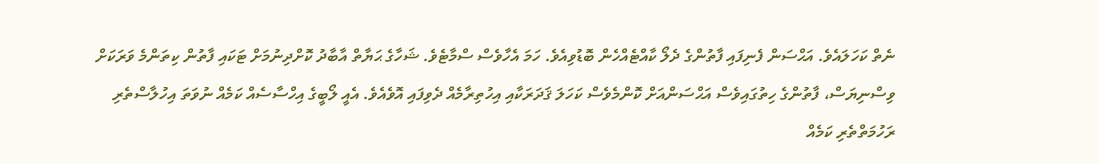ނެތް ކަހަލައެވެ. އަޙްސަން ފެނިފައި ފާތުންގެ ދެލޯ ކާއްޓެއްހެން ބޮޑުވިއެވެ. ހަމަ އެހާވެސް ސްމާޓެވެ. ޝަހާގެ ޙަޔާތް އާބާދު ކޮށްދިނުމަށް ޓަކައި ފާތުން ކިތަންމެ ވަރަކަށް ވިސްނިޔަސް، ފާތުންގެ ހިތުގައިވެސް އަޙްސަންއަށް ކޮންމެވެސް ކަހަލަ ޤަދަރަކާއި އިހުތިރާމެއް ދެވިފައި އޮވެއެވެ. އެއީ ލޯބީގެ އިހްސާސެއް ކަމެއް ނުވަތަ އިހުލާސްތެރި ރަހުމަތްތެރި ކަމެއް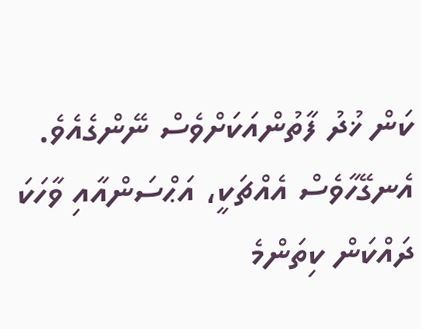ކަން ޚުދު ފާތުންއަކަށްވެސް ނޭންގެއެވެ. އެނގޭހާވެސް އެއްޗަކީ، އަޙްސަންއާއި ވާހަކަ ދައްކަން ކިތަންމެ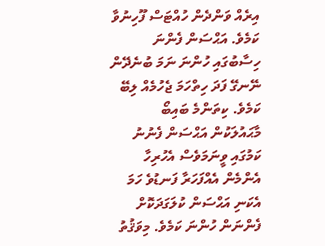އިރެއް ވަންދެން ހުއްޓަސް ފޫހިނުވާ ކަމެވެ. އަޙްސަން ފެންނަ ހިސާބުގައި ހުންނަ ނަމަ ބުނެދޭން ނޭނގޭ ފަދަ ހިތްހަމަ ޖެހުމެއް ލިބޭ ކަމެވެ. ކިތަންމެ ބައިބޯ މާޙައުލަކުން އަޙްސަން ފެނުނު ކަމުގައި ވީނަމަވެސް އެހުރިހާ އެންމެން އެއްފަހަރާ ފަނޑުވެ ހަމަ އެކަނި އަޙްސަން ކުލަގަދަކޮށް ފެންނަން ހުންނަ ކަމެވެ. މިވަޤުތު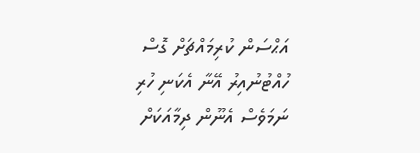އަޙްސަން ކުރިމައްޗަށް ގޮސް ހުއްޓުނުއިރު އޭނާ އެކަނި ހުރި ނަމަވެސް އެނޫން ދިމާއަކަށް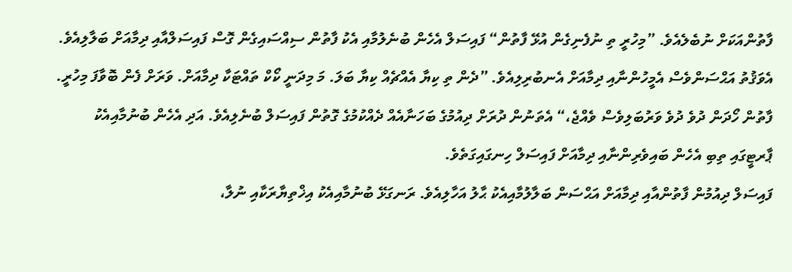ފާތުންއަކަށް ނުބެލެއެވެ. ”މިހުރީ ތި ނުފެނިގެން އުޅޭ ފާތުން“ ފައިސަލް އެހެން ބުނެލުމާއި އެކު ފާތުން ސިއްސައިގެން ގޮސް ފައިސަލްއާއި ދިމާއަށް ބަލާލިއެވެ. އެވަޤުތު އަޙްސަންވެސް އެމީހުންނާއި ދިމާއަށް އެނބުރިލިއެވެ. ”ދެން ތި ކިޔާ އެއްޗެއް ކިޔާ ބަލަ. މަ މިދަނީ ކޯކް ތައްޓަކާ ދިމާއަށް. ވަރަށް ފެން ބޮވާފަ މިހުރީ. ފާތުން ހޯދަން ދުވެ ދުވެ ވަރުބަލިވެސް ވެއްޖެ،“ އެތަނުން ދުރަށް ދިއުމުގެ ބަހަނާއެއް ދެއްކުމުގެ ގޮތުން ފައިސަލް ބުނެލިއެވެ. އަދި އެހެން ބުނުމާއިއެކު ޕާރޓީގައި ތިބި އެހެން ބައިވެރިންނާއި ދިމާއަށް ފައިސަލް ހިނގައިގަތެވެ.
ފައިސަލް ދިއުމުން ފާތުންއާއި ދިމާއަށް އަޙްސަން ބަލާލުމާއިއެކު ޙާލު އަހާލިއެވެ. ރަނގަޅޭ ބުނުމާއިއެކު އިޚްތިޔާރަކާއި ނުލާ،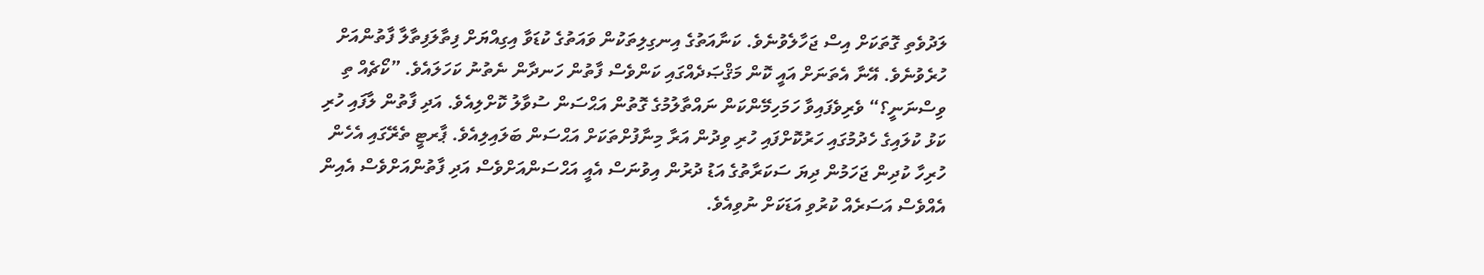ލަދުވެތި ގޮތަކަށް އިސް ޖަހާލެވުނެވެ. ކަނާއަތުގެ އިނގިލިތަކުން ވައަތުގެ ކުޑަވާ އިގިއްޔަށް ފިތާލަފިތާލާ ފާތުންއަށް ހުރެވުނެވެ. އޭނާ އެތަނަށް އައީ ކޮން މަޤްޞަދެއްގައި ކަންވެސް ފާތުން ހަނދާން ނެތުނު ކަހަލައެވެ. ”ކޯޗެއް ތި ވިސްނަނީ؟“ ވެރިވެފައިވާ ހަމަހިމޭންކަން ނައްތާލުމުގެ ގޮތުން އަޙްސަން ސުވާލު ކޮށްލިއެވެ. އަދި ފާތުން ލާފައި ހުރި ކަޅު ކުލައިގެ ހެދުމުގައި ހަރުކޮށްފައި ހުރި ވިދުން އަރާ މިނާފުށްތަކަށް އަޙްސަން ބަލައިލިއެވެ. ޕާރޓީ ތެރޭގައި އެހެން ހުރިހާ ކުދިން ޖަހަމުން ދިޔަ ސަކަރާތުގެ އަޑު ދުރުން އިވުނަސް އެއީ އަޙްސަންއަށްވެސް އަދި ފާތުންއަށްވެސް އެއިން އެއްވެސް އަސަރެއް ކުރުވި އަޑަކަށް ނުވިއެވެ.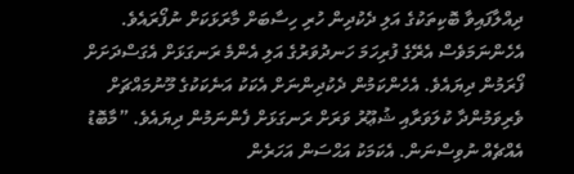ދިއްލާފައިވާ ބޮކިތަކުގެ އަލި ދެކުދިން ހުރި ހިސާބަށް މާރަޅަކަށް ނުފޯރައެވެ. އެހެންނަމަވެސް އެރޭގެ ފުރިހަމަ ހަނދުވަރުގެ އަލި އެންމެ ރަނގަޅަށް އެގަސްދަށަށް ފޯރަމުން ދިޔައެވެ. އެހެންކަމުން ދެކުދިންނަށް އެކަކު އަނެކަކުގެ މޫނުމައްޗަށް ވެރިވަމުންދާ ކުލަވަރާއި ޝުޢޫރު ވަރަށް ރަނގަޅަށް ފެންނަމުން ދިޔައެވެ. ”މާބޮޑު އެއްޗެއް ނުވިސްނަން. އެކަމަކު އަޙްސަން އަހަރެން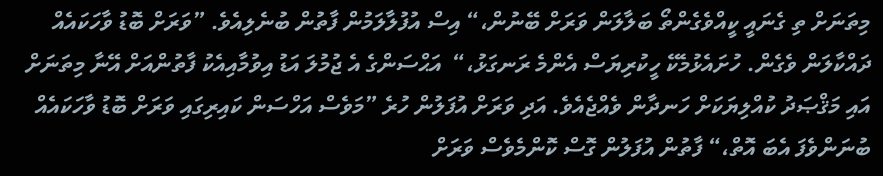މިތަނަށް ތި ގެނައީ ކީއްވެގެންތޯ ބަލާލަން ވަރަށް ބޭނުން،“ އިސް އުފުލާލަމުން ފާތުން ބުނެލިއެވެ. ”ވަރަށް ބޮޑު ވާހަކައެއް ދައްކާލަން ވެގެން. ހުށައެޅުމެކޭ ހީކުރިޔަސް އެންމެ ރަނގަޅު،“  އަޙްސަންގެ އެ ޖުމުލަ އަޑު އިވުމާއިއެކު ފާތުންއަށް އޭނާ މިތަނަށް އައި މަޤްޞަދު ކުއްލިޔަކަށް ހަނދާން ވެއްޖެއެވެ. އަދި ވަރަށް އުފަލުން ހުރެ ”މަވެސް އަހްސަން ކައިރިގައި ވަރަށް ބޮޑު ވާހަކައެއް ބުނަންވެފަ އެބަ އޮތް،“ ފާތުން އުފަލުން ގޮސް ކޮންމެވެސް ވަރަށް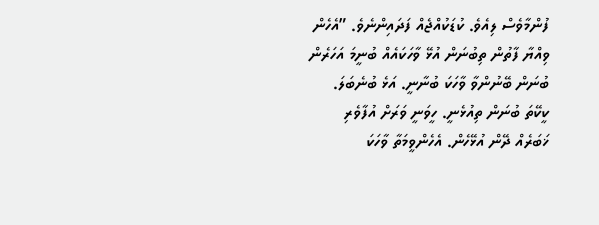ފުންމާވެސް ލިއެވެ. ކުޑަކުއްޖެއް ފަދައިންނެވެ. ”އެހެން ވިއްޔާ ފާތުން ތިބުނަން އުޅޭ ވާހަކައެއް ބުނީމަ އަހަރެން ބުނަން ބޭނުންވާ ވާހަކަ ބުނާނީ. އަޅެ ބުނެބަލަ. ކީކޭތަ ބުނަން ތިއުޅެނީ. ހީވަނީ ވަރަށް އުފާވެރި ޚަބަރެއް ދޭން އުޅޭހެން. އެހެންވީމަތާ ވާހަކަ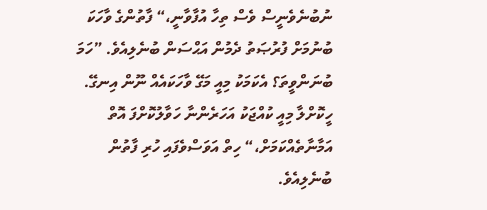ނުބުނެވެނީސް ވެސް ތިހާ އުފާވާނީ،“ ފާތުންގެ ވާހަކަ ބުނުމަށް ފުރުޞަތު ދެމުން އަޙްސަން ބުނެލިއެވެ. ”ހަމަ ބުނަންވީތަ؟ އެކަމަކު މިއީ މަގޭ ވާހަކައެއް ނޫން އިނގޭ. ހީކޮށްލާ މިއީ ކުއްޖަކު އަހަރެންނާ ހަވާލުކޮށްފަ އޮތް އަމާނާތެއްކަމަށް،“ ހިތް އަވަސްވެފައި ހުރި ފާތުން ބުނެލިއެވެ.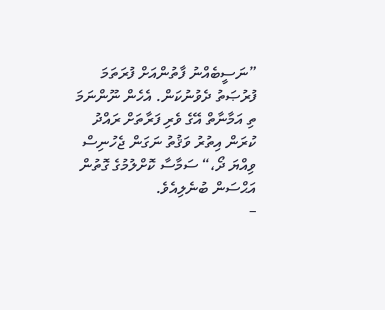”ނަސީބެއްނު ފާތުންއަށް ފުރަތަމަ ފުރުޞަތު ދެވުނުކަން. އެހެން ނޫންނަމަ ތި އަމާނާތް އޭގެ ވެރި ފަރާތަށް ރައްދު ކުރަން އިތުރު ވަޤުތު ނަގަން ޖެހުނިސް ވިއްޔަ ދޯ،“ ސަމާސާ ކޮށްލުމުގެ ގޮތުން އަޙްސަން ބުނެލިއެވެ.
–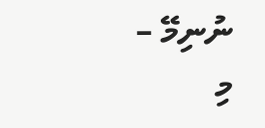ނުނިމޭ –
މި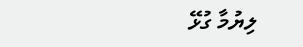ލިޔުމާ ގުޅޭ